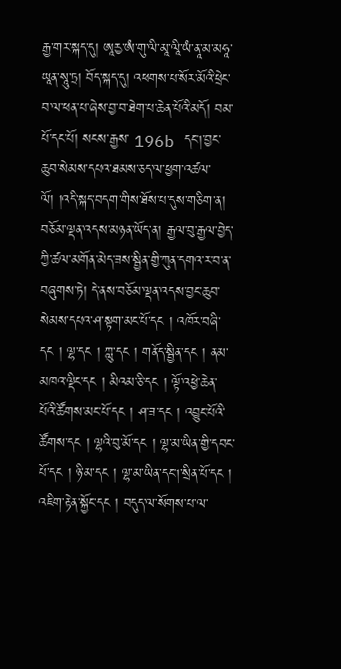རྒྱ་གར་སྐད་དུ། ཨཱརྱ་ཨཾ་གུ་ལི་མཱ་ལཱི་ཡཾ་ནཱ་མ་མཧཱ་ཡཱན་སཱུ་ཏྲ། བོད་སྐད་དུ། འཕགས་པ་སོར་མོའི་ཕྲེང་བ་ལ་ཕན་པ་ཞེས་བྱ་བ་ཐེག་པ་ཆེན་པོའི་མདོ། བམ་པོ་དང་པོ། སངས་རྒྱས་ 196b དང།་བྱང་ཆུབ་སེམས་དཔའ་ཐམས་ཅད་ལ་ཕྱག་འཚལ་ལོ། །འདི་སྐད་བདག་གིས་ཐོས་པ་དུས་གཅིག་ན། བཅོམ་ལྡན་འདས་མཉན་ཡོད་ན། རྒྱལ་བུ་རྒྱལ་བྱེད་ཀྱི་ཚལ་མགོན་མེད་ཟས་སྦྱིན་གྱི་ཀུན་དགའ་ར་བ་ན་བཞུགས་ཏེ། དེ་ནས་བཅོམ་ལྡན་འདས་བྱང་ཆུབ་སེམས་དཔའ་ཤ་སྟག་མང་པོ་དང ། འཁོར་བཞི་དང ། ལྷ་དང ། ཀླུ་དང ། གནོད་སྦྱིན་དང ། ནམ་མཁའ་ལྡིང་དང ། མིའམ་ཅི་དང ། ལྟོ་འཕྱེ་ཆེན་པོའི་ཚོགས་མང་པོ་དང ། ཤ་ཟ་དང ། འབྱུང་པོའི་ཚོགས་དང ། ལྷའི་བུ་མོ་དང ། ལྷ་མ་ཡིན་གྱི་དབང་པོ་དང ། ཉི་མ་དང ། ལྷ་མ་ཡིན་དང།་སྲིན་པོ་དང ། འཇིག་རྟེན་སྐྱོང་དང ། བདུད་ལ་སོགས་པ་ལ་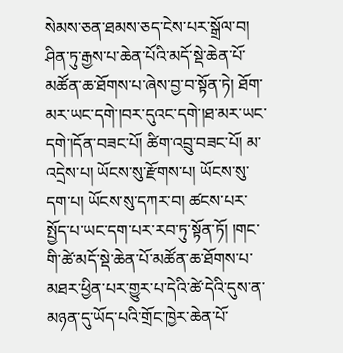སེམས་ཅན་ཐམས་ཅད་ངེས་པར་སྒྲོལ་བ། ཤིན་ཏུ་རྒྱས་པ་ཆེན་པོའི་མདོ་སྡེ་ཆེན་པོ་མཚོན་ཆ་ཐོགས་པ་ཞེས་བྱ་བ་སྟོན་ཏེ། ཐོག་མར་ཡང་དགེ་།བར་དུའང་དགེ་།ཐ་མར་ཡང་དགེ་།དོན་བཟང་པོ། ཚིག་འབྲུ་བཟང་པོ། མ་འདྲེས་པ། ཡོངས་སུ་རྫོགས་པ། ཡོངས་སུ་དག་པ། ཡོངས་སུ་དཀར་བ། ཚངས་པར་སྤྱོད་པ་ཡང་དག་པར་རབ་ཏུ་སྟོན་ཏོ། །གང་གི་ཚེ་མདོ་སྡེ་ཆེན་པོ་མཚོན་ཆ་ཐོགས་པ་མཐར་ཕྱིན་པར་གྱུར་པ་དེའི་ཚེ་དེའི་དུས་ན་མཉན་དུ་ཡོད་པའི་གྲོང་ཁྱེར་ཆེན་པོ་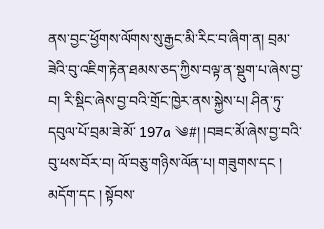ནས་བྱང་ཕྱོགས་ལོགས་སུ་རྒྱང་མི་རིང་བ་ཞིག་ན། བྲམ་ཟེའི་བུ་འཇིག་རྟེན་ཐམས་ཅད་ཀྱིས་བལྟ་ན་སྡུག་པ་ཞེས་བྱ་བ། རི་སྡིང་ཞེས་བྱ་བའི་གྲོང་ཁྱེར་ནས་སྐྱེས་པ། ཤིན་ཏུ་དབུལ་པོ་བྲམ་ཟེ་མོ་ 197a ༄#། །བཟང་མོ་ཞེས་བྱ་བའི་བུ་ཕས་བོར་བ། ལོ་བཅུ་གཉིས་ལོན་པ། གཟུགས་དང ། མདོག་དང ། སྟོབས་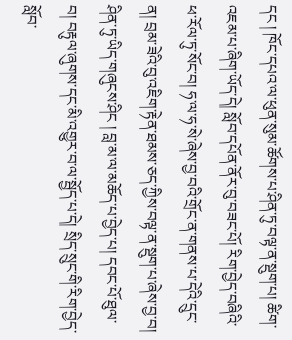དང ། ཁོང་དཔའ་ལ་ཕུན་སུམ་ཚོགས་པ་ཤིན་ཏུ་བལྟ་ན་སྡུག་པ། ཚིག་འཇམ་པ་ཞིག་ཡོད་དེ། སློབ་དཔོན་ནོར་བུ་བཟང་པོ། རིག་བྱེད་བཞིའི་ཕ་རོལ་ཏུ་སོང་བ། ཧ་ལ་ཧ་སེ་ཞེས་བྱ་བའི་གྲོང་ན་གནས་པ་དེའི་དྲུང་ན། བྲམ་ཟེའི་བུ་འཇིག་རྟེན་ཐམས་ཅད་ཀྱིས་བལྟ་ན་སྡུག་པ་ཞེས་བྱ་བ། ཤིན་ཏུ་ཡིད་གཞུངས་ཤིང ། བླ་མ་ལ་མཆོད་པ་བྱེད་པ། དབང་པོ་ཐུལ་བ། བརྟུལ་ཞུགས་དང་མི་འགྱུར་བ་ལ་སྦྱོད་པ་དེ། སྲིད་སྲུང་གི་རིག་བྱེད་སློབ་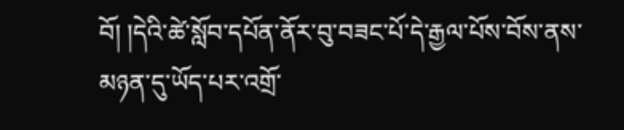བོ། །དེའི་ཚེ་སློབ་དཔོན་ནོར་བུ་བཟང་པོ་དེ་རྒྱལ་པོས་བོས་ནས་མཉན་དུ་ཡོད་པར་འགྲོ་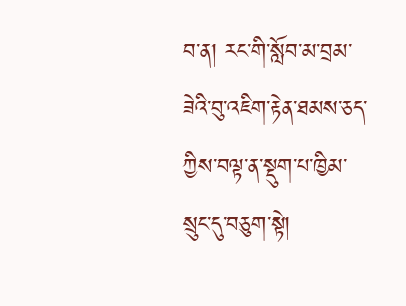བ་ན། རང་གི་སློབ་མ་བྲམ་ཟེའི་བུ་འཇིག་རྟེན་ཐམས་ཅད་ཀྱིས་བལྟ་ན་སྡུག་པ་ཁྱིམ་སྲུང་དུ་བཅུག་སྟེ།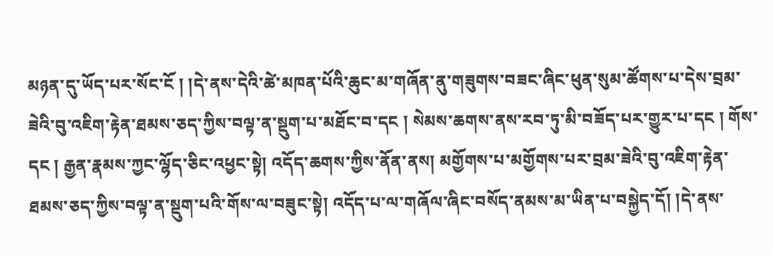མཉན་དུ་ཡོད་པར་སོང་ངོ ། །དེ་ནས་དེའི་ཚེ་མཁན་པོའི་ཆུང་མ་གཞོན་ནུ་གཟུགས་བཟང་ཞིང་ཕུན་སུམ་ཚོགས་པ་དེས་བྲམ་ཟེའི་བུ་འཇིག་རྟེན་ཐམས་ཅད་ཀྱིས་བལྟ་ན་སྡུག་པ་མཐོང་བ་དང ། སེམས་ཆགས་ནས་རབ་ཏུ་མི་བཟོད་པར་གྱུར་པ་དང ། གོས་དང ། རྒྱན་རྣམས་ཀྱང་ལྷོད་ཅིང་འཕྱང་སྟེ། འདོད་ཆགས་ཀྱིས་ནོན་ནས། མགྱོགས་པ་མགྱོགས་པར་བྲམ་ཟེའི་བུ་འཇིག་རྟེན་ཐམས་ཅད་ཀྱིས་བལྟ་ན་སྡུག་པའི་གོས་ལ་བཟུང་སྟེ། འདོད་པ་ལ་གཞོལ་ཞིང་བསོད་ནམས་མ་ཡིན་པ་བསྐྱེད་དོ། །དེ་ནས་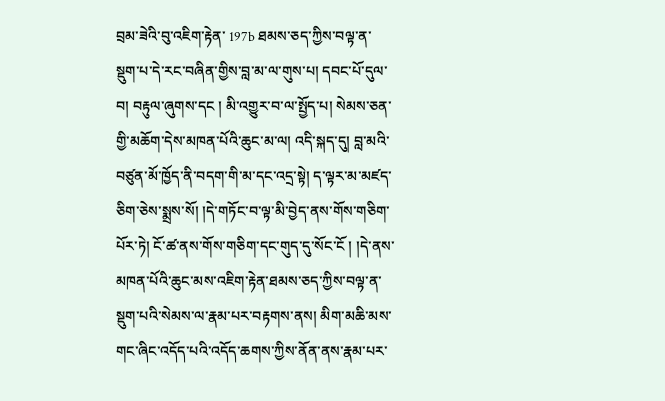བྲམ་ཟེའི་བུ་འཇིག་རྟེན་ 197b ཐམས་ཅད་ཀྱིས་བལྟ་ན་སྡུག་པ་དེ་རང་བཞིན་གྱིས་བླ་མ་ལ་གུས་པ། དབང་པོ་དུལ་བ། བརྟུལ་ཞུགས་དང ། མི་འགྱུར་བ་ལ་སྤྱོད་པ། སེམས་ཅན་གྱི་མཆོག་དེས་མཁན་པོའི་ཆུང་མ་ལ། འདི་སྐད་དུ། བླ་མའི་བཙུན་མོ་ཁྱོད་ནི་བདག་གི་མ་དང་འདྲ་སྟེ། ད་ལྟར་མ་མཛད་ཅིག་ཅེས་སྨྲས་སོ། །དེ་གཏོང་བ་ལྟ་མི་བྱེད་ནས་གོས་གཅིག་པོར་ཏེ། ངོ་ཚ་ནས་གོས་གཅིག་དང་གུད་དུ་སོང་ངོ ། །དེ་ནས་མཁན་པོའི་ཆུང་མས་འཇིག་རྟེན་ཐམས་ཅད་ཀྱིས་བལྟ་ན་སྡུག་པའི་སེམས་ལ་རྣམ་པར་བརྟགས་ནས། མིག་མཆི་མས་གང་ཞིང་འདོད་པའི་འདོད་ཆགས་ཀྱིས་ནོན་ནས་རྣམ་པར་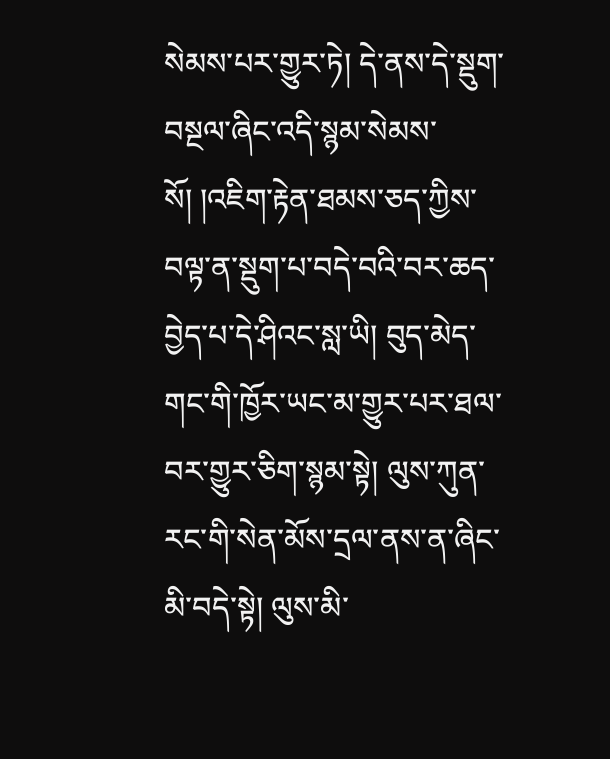སེམས་པར་གྱུར་ཏེ། དེ་ནས་དེ་སྡུག་བསྔལ་ཞིང་འདི་སྙམ་སེམས་སོ། །འཇིག་རྟེན་ཐམས་ཅད་ཀྱིས་བལྟ་ན་སྡུག་པ་བདེ་བའི་བར་ཆད་བྱེད་པ་དེ་ཤིའང་སླ་ཡི། བུད་མེད་གང་གི་ཁྱོར་ཡང་མ་གྱུར་པར་ཐལ་བར་གྱུར་ཅིག་སྙམ་སྟེ། ལུས་ཀུན་རང་གི་སེན་མོས་དྲལ་ནས་ན་ཞིང་མི་བདེ་སྟེ། ལུས་མི་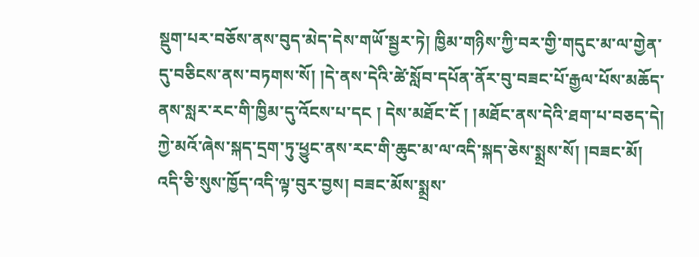སྡུག་པར་བཅོས་ནས་བུད་མེད་དེས་གཡོ་སྦྱར་ཏེ། ཁྱིམ་གཉིས་ཀྱི་བར་གྱི་གདུང་མ་ལ་གྱེན་དུ་བཅིངས་ནས་བཏགས་སོ། །དེ་ནས་དེའི་ཚེ་སློབ་དཔོན་ནོར་བུ་བཟང་པོ་རྒྱལ་པོས་མཆོད་ནས་སླར་རང་གི་ཁྱིམ་དུ་འོངས་པ་དང ། དེས་མཐོང་ངོ ། །མཐོང་ནས་དེའི་ཐག་པ་བཅད་དེ། ཀྱེ་མའོ་ཞེས་སྐད་དྲག་ཏུ་ཕྱུང་ནས་རང་གི་ཆུང་མ་ལ་འདི་སྐད་ཅེས་སྨྲས་སོ། །བཟང་མོ། འདི་ཅི་སུས་ཁྱོད་འདི་ལྟ་བུར་བྱས། བཟང་མོས་སྨྲས་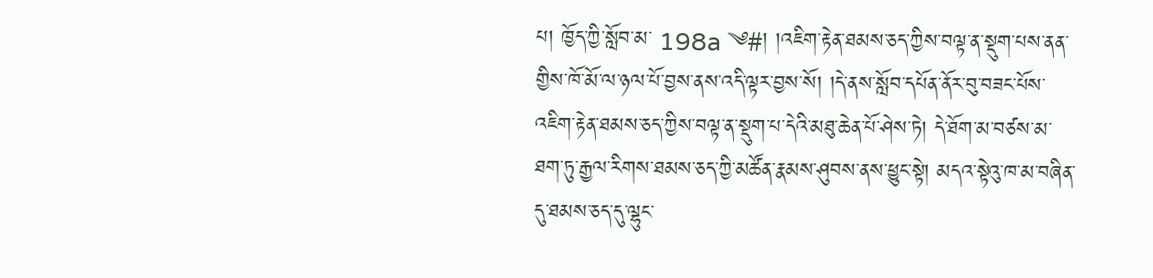པ། ཁྱོད་ཀྱི་སློབ་མ་ 198a ༄#། །འཇིག་རྟེན་ཐམས་ཅད་ཀྱིས་བལྟ་ན་སྡུག་པས་ནན་གྱིས་ཁོ་མོ་ལ་ཉལ་པོ་བྱས་ནས་འདི་ལྟར་བྱས་སོ། །དེ་ནས་སློབ་དཔོན་ནོར་བུ་བཟང་པོས་འཇིག་རྟེན་ཐམས་ཅད་ཀྱིས་བལྟ་ན་སྡུག་པ་དེའི་མཐུ་ཆེན་པོ་ཤེས་ཏེ། དེ་ཐོག་མ་བཙས་མ་ཐག་ཏུ་རྒྱལ་རིགས་ཐམས་ཅད་ཀྱི་མཚོན་རྣམས་ཤུབས་ནས་ཕྱུང་སྟེ། མདའ་སྟེའུ་ཁ་མ་བཞིན་དུ་ཐམས་ཅད་དུ་ལྷུང་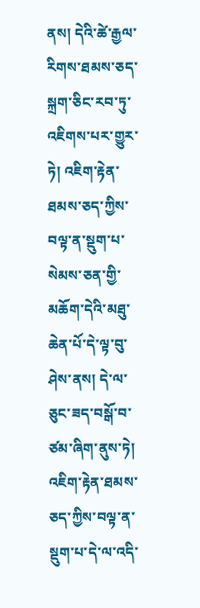ནས། དེའི་ཚེ་རྒྱལ་རིགས་ཐམས་ཅད་སྐྲག་ཅིང་རབ་ཏུ་འཇིགས་པར་གྱུར་ཏེ། འཇིག་རྟེན་ཐམས་ཅད་ཀྱིས་བལྟ་ན་སྡུག་པ་སེམས་ཅན་གྱི་མཆོག་དེའི་མཐུ་ཆེན་པོ་དེ་ལྟ་བུ་ཤེས་ནས། དེ་ལ་ཅུང་ཟད་བསྒོ་བ་ཙམ་ཞིག་ནུས་ཏེ། འཇིག་རྟེན་ཐམས་ཅད་ཀྱིས་བལྟ་ན་སྡུག་པ་དེ་ལ་འདི་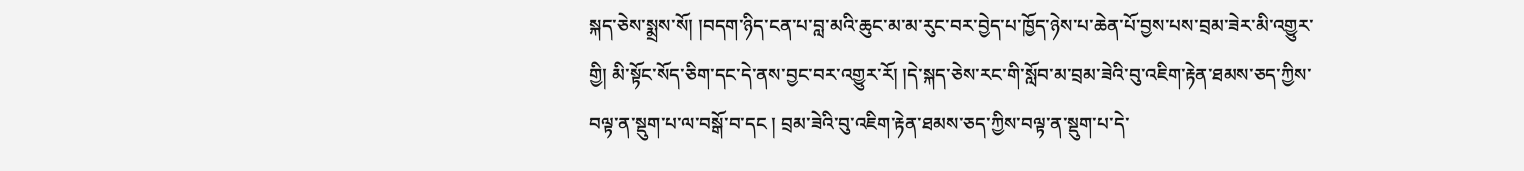སྐད་ཅེས་སྨྲས་སོ། །བདག་ཉིད་ངན་པ་བླ་མའི་ཆུང་མ་མ་རུང་བར་བྱེད་པ་ཁྱོད་ཉེས་པ་ཆེན་པོ་བྱས་པས་བྲམ་ཟེར་མི་འགྱུར་གྱི། མི་སྟོང་སོད་ཅིག་དང་དེ་ནས་བྱང་བར་འགྱུར་རོ། །དེ་སྐད་ཅེས་རང་གི་སློབ་མ་བྲམ་ཟེའི་བུ་འཇིག་རྟེན་ཐམས་ཅད་ཀྱིས་བལྟ་ན་སྡུག་པ་ལ་བསྒོ་བ་དང ། བྲམ་ཟེའི་བུ་འཇིག་རྟེན་ཐམས་ཅད་ཀྱིས་བལྟ་ན་སྡུག་པ་དེ་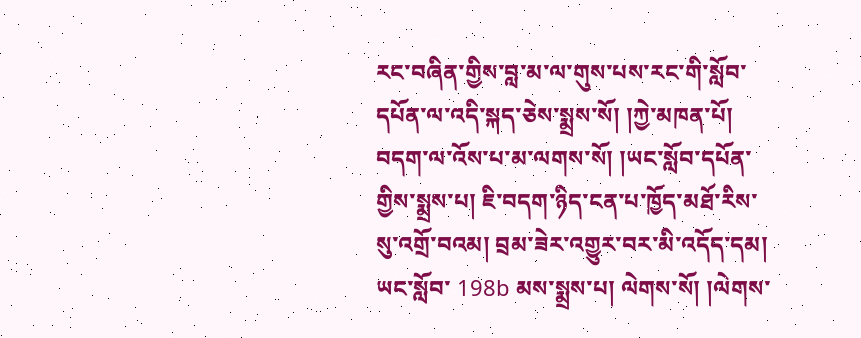རང་བཞིན་གྱིས་བླ་མ་ལ་གུས་པས་རང་གི་སློབ་དཔོན་ལ་འདི་སྐད་ཅེས་སྨྲས་སོ། །ཀྱེ་མཁན་པོ། བདག་ལ་འོས་པ་མ་ལགས་སོ། །ཡང་སློབ་དཔོན་གྱིས་སྨྲས་པ། ཇི་བདག་ཉིད་ངན་པ་ཁྱོད་མཐོ་རིས་སུ་འགྲོ་བའམ། བྲམ་ཟེར་འགྱུར་བར་མི་འདོད་དམ། ཡང་སློབ་ 198b མས་སྨྲས་པ། ལེགས་སོ། །ལེགས་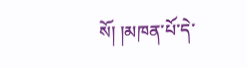སོ། །མཁན་པོ་དེ་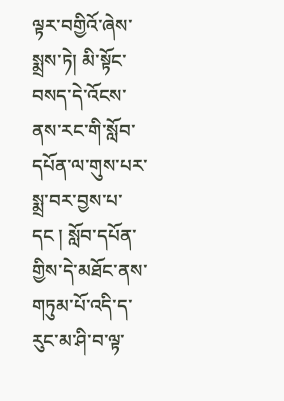ལྟར་བགྱིའོ་ཞེས་སྨྲས་ཏེ། མི་སྟོང་བསད་དེ་འོངས་ནས་རང་གི་སློབ་དཔོན་ལ་གུས་པར་སྨྲ་བར་བྱས་པ་དང ། སློབ་དཔོན་གྱིས་དེ་མཐོང་ནས་གཏུམ་པོ་འདི་ད་རུང་མ་ཤི་བ་ལྟ་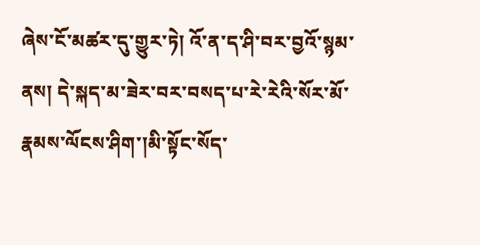ཞེས་ངོ་མཚར་དུ་གྱུར་ཏེ། འོ་ན་ད་ཤི་བར་བྱའོ་སྙམ་ནས། དེ་སྐད་མ་ཟེར་བར་བསད་པ་རེ་རེའི་སོར་མོ་རྣམས་ལོངས་ཤིག་།མི་སྟོང་སོད་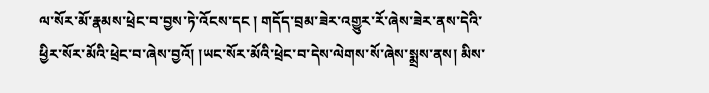ལ་སོར་མོ་རྣམས་ཕྲེང་བ་བྱས་ཏེ་འོངས་དང ། གདོད་བྲམ་ཟེར་འགྱུར་རོ་ཞེས་ཟེར་ནས་དེའི་ཕྱིར་སོར་མོའི་ཕྲེང་བ་ཞེས་བྱའོ། །ཡང་སོར་མོའི་ཕྲེང་བ་དེས་ལེགས་སོ་ཞེས་སྨྲས་ནས། མིས་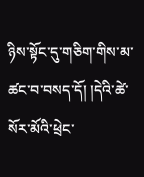ཉིས་སྟོང་དུ་གཅིག་གིས་མ་ཚང་བ་བསད་དོ། །དེའི་ཚེ་སོར་མོའི་ཕྲེང་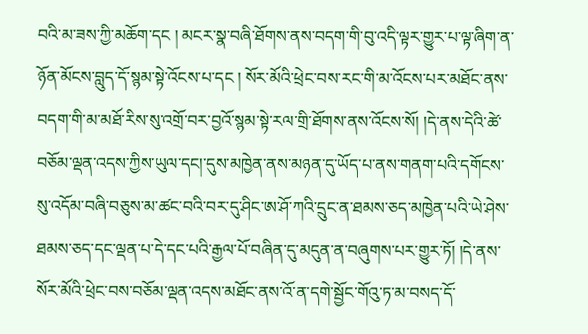བའི་མ་ཟས་ཀྱི་མཆོག་དང ། མངར་སྣ་བཞི་ཐོགས་ནས་བདག་གི་བུ་འདི་ལྟར་གྱུར་པ་ལྟ་ཞིག་ན་ཉོན་མོངས་བླུད་དོ་སྙམ་སྟེ་འོངས་པ་དང ། སོར་མོའི་ཕྲེང་བས་རང་གི་མ་འོངས་པར་མཐོང་ནས་བདག་གི་མ་མཐོ་རིས་སུ་འགྲོ་བར་བྱའོ་སྙམ་སྟེ་རལ་གྲི་ཐོགས་ནས་འོངས་སོ། །དེ་ནས་དེའི་ཚེ་བཅོམ་ལྡན་འདས་ཀྱིས་ཡུལ་དང།་དུས་མཁྱེན་ནས་མཉན་དུ་ཡོད་པ་ནས་གནག་པའི་དགོངས་སུ་འདོམ་བཞི་བཅུས་མ་ཚང་བའི་བར་དུ་ཤིང་ཨ་ཤོ་ཀའི་དྲུང་ན་ཐམས་ཅད་མཁྱེན་པའི་ཡེ་ཤེས་ཐམས་ཅད་དང་ལྡན་པ་དེ་དང་པའི་རྒྱལ་པོ་བཞིན་དུ་མདུན་ན་བཞུགས་པར་གྱུར་ཏོ། །དེ་ནས་སོར་མོའི་ཕྲེང་བས་བཅོམ་ལྡན་འདས་མཐོང་ནས་འོ་ན་དགེ་སྦྱོང་གོའུ་ཏ་མ་བསད་དོ་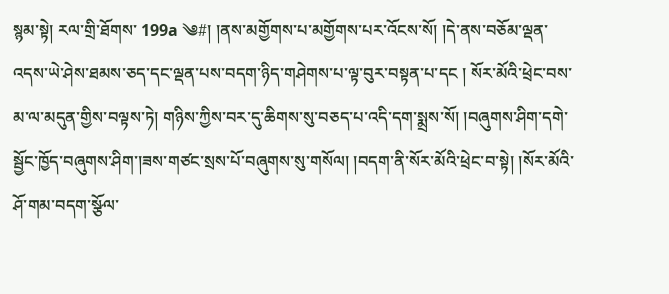སྙམ་སྟེ། རལ་གྲི་ཐོགས་ 199a ༄#། །ནས་མགྱོགས་པ་མགྱོགས་པར་འོངས་སོ། །དེ་ནས་བཅོམ་ལྡན་འདས་ཡེ་ཤེས་ཐམས་ཅད་དང་ལྡན་པས་བདག་ཉིད་གཤེགས་པ་ལྟ་བུར་བསྟན་པ་དང ། སོར་མོའི་ཕྲེང་བས་མ་ལ་མདུན་གྱིས་བལྟས་ཏེ། གཉིས་ཀྱིས་བར་དུ་ཆིགས་སུ་བཅད་པ་འདི་དག་སྨྲས་སོ། །བཞུགས་ཤིག་དགེ་སྦྱོང་ཁྱོད་བཞུགས་ཤིག་།ཟས་གཙང་སྲས་པོ་བཞུགས་སུ་གསོལ། །བདག་ནི་སོར་མོའི་ཕྲེང་བ་སྟེ། །སོར་མོའི་ཤོ་གམ་བདག་སྩོལ་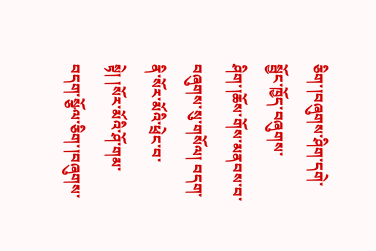ཅིག་།བཞུགས་ཤིག་དགེ་སྦྱོང་ཁྱོད་བཞུགས་ཤིག་།ཆོས་གོས་མནབས་བ་བཞུགས་སུ་གསོལ། བདག་ནི་སོར་མོའི་ཕྲེང་བ་སྟེ། །སོར་མོའི་ཤོ་གམ་བདག་སྩོལ་ཅིག་།བཞུགས་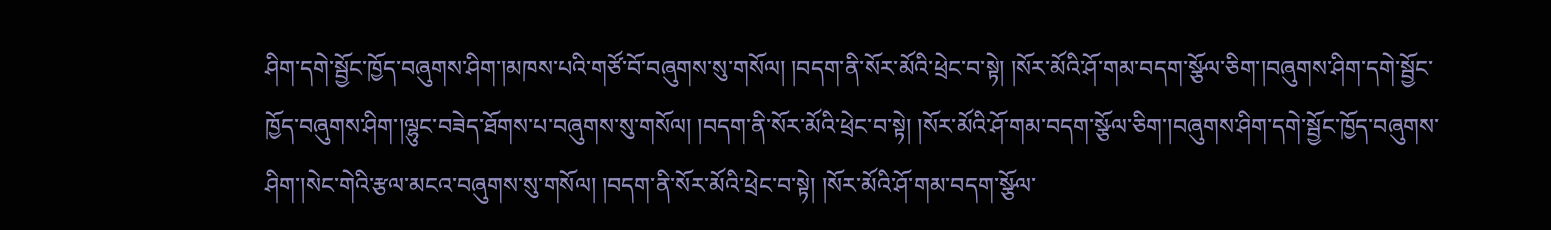ཤིག་དགེ་སྦྱོང་ཁྱོད་བཞུགས་ཤིག་།མཁས་པའི་གཙོ་བོ་བཞུགས་སུ་གསོལ། །བདག་ནི་སོར་མོའི་ཕྲེང་བ་སྟེ། །སོར་མོའི་ཤོ་གམ་བདག་སྩོལ་ཅིག་།བཞུགས་ཤིག་དགེ་སྦྱོང་ཁྱོད་བཞུགས་ཤིག་།ལྷུང་བཟེད་ཐོགས་པ་བཞུགས་སུ་གསོལ། །བདག་ནི་སོར་མོའི་ཕྲེང་བ་སྟེ། །སོར་མོའི་ཤོ་གམ་བདག་སྩོལ་ཅིག་།བཞུགས་ཤིག་དགེ་སྦྱོང་ཁྱོད་བཞུགས་ཤིག་།སེང་གེའི་རྩལ་མངའ་བཞུགས་སུ་གསོལ། །བདག་ནི་སོར་མོའི་ཕྲེང་བ་སྟེ། །སོར་མོའི་ཤོ་གམ་བདག་སྩོལ་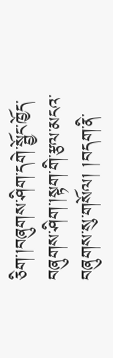ཅིག་།བཞུགས་ཤིག་དགེ་སྦྱོང་ཁྱོད་བཞུགས་ཤིག་།སྟག་གི་རྩལ་མངའ་བཞུགས་སུ་གསོལ། །བདག་ནི་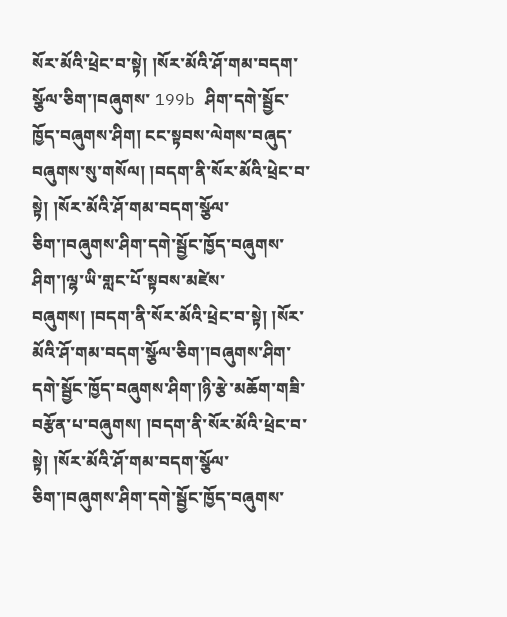སོར་མོའི་ཕྲེང་བ་སྟེ། །སོར་མོའི་ཤོ་གམ་བདག་སྩོལ་ཅིག་།བཞུགས་ 199b ཤིག་དགེ་སྦྱོང་ཁྱོད་བཞུགས་ཤིག། ངང་སྟབས་ལེགས་བཞུད་བཞུགས་སུ་གསོལ། །བདག་ནི་སོར་མོའི་ཕྲེང་བ་སྟེ། །སོར་མོའི་ཤོ་གམ་བདག་སྩོལ་ཅིག་།བཞུགས་ཤིག་དགེ་སྦྱོང་ཁྱོད་བཞུགས་ཤིག་།ལྷ་ཡི་གླང་པོ་སྟབས་མཛེས་བཞུགས། །བདག་ནི་སོར་མོའི་ཕྲེང་བ་སྟེ། །སོར་མོའི་ཤོ་གམ་བདག་སྩོལ་ཅིག་།བཞུགས་ཤིག་དགེ་སྦྱོང་ཁྱོད་བཞུགས་ཤིག་།ཉི་རྩེ་མཆོག་གཟི་བརྩོན་པ་བཞུགས། །བདག་ནི་སོར་མོའི་ཕྲེང་བ་སྟེ། །སོར་མོའི་ཤོ་གམ་བདག་སྩོལ་ཅིག་།བཞུགས་ཤིག་དགེ་སྦྱོང་ཁྱོད་བཞུགས་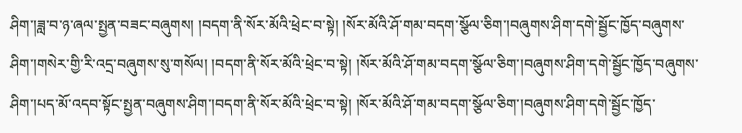ཤིག་།ཟླ་བ་ཉ་ཞལ་སྤྱན་བཟང་བཞུགས། །བདག་ནི་སོར་མོའི་ཕྲེང་བ་སྟེ། །སོར་མོའི་ཤོ་གམ་བདག་སྩོལ་ཅིག་།བཞུགས་ཤིག་དགེ་སྦྱོང་ཁྱོད་བཞུགས་ཤིག་།གསེར་གྱི་རི་འདྲ་བཞུགས་སུ་གསོལ། །བདག་ནི་སོར་མོའི་ཕྲེང་བ་སྟེ། །སོར་མོའི་ཤོ་གམ་བདག་སྩོལ་ཅིག་།བཞུགས་ཤིག་དགེ་སྦྱོང་ཁྱོད་བཞུགས་ཤིག་།པད་མོ་འདབ་སྟོང་སྤྱན་བཞུགས་ཤིག་།བདག་ནི་སོར་མོའི་ཕྲེང་བ་སྟེ། །སོར་མོའི་ཤོ་གམ་བདག་སྩོལ་ཅིག་།བཞུགས་ཤིག་དགེ་སྦྱོང་ཁྱོད་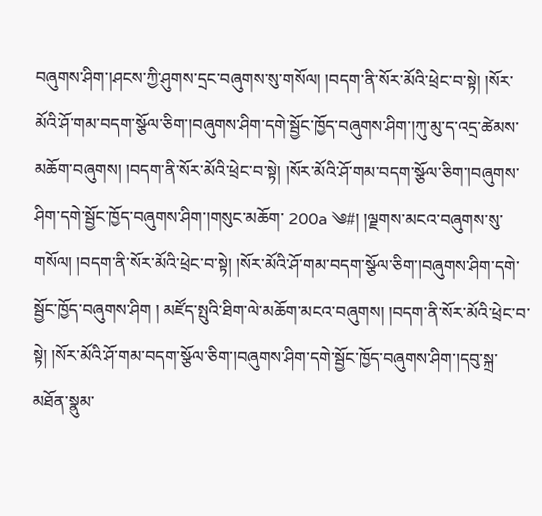བཞུགས་ཤིག་།ཤངས་ཀྱི་ཤུགས་དྲང་བཞུགས་སུ་གསོལ། །བདག་ནི་སོར་མོའི་ཕྲེང་བ་སྟེ། །སོར་མོའི་ཤོ་གམ་བདག་སྩོལ་ཅིག་།བཞུགས་ཤིག་དགེ་སྦྱོང་ཁྱོད་བཞུགས་ཤིག་།ཀུ་མུ་ད་འདྲ་ཚེམས་མཆོག་བཞུགས། །བདག་ནི་སོར་མོའི་ཕྲེང་བ་སྟེ། །སོར་མོའི་ཤོ་གམ་བདག་སྩོལ་ཅིག་།བཞུགས་ཤིག་དགེ་སྦྱོང་ཁྱོད་བཞུགས་ཤིག་།གསུང་མཆོག་ 200a ༄#། །ལྗགས་མངའ་བཞུགས་སུ་གསོལ། །བདག་ནི་སོར་མོའི་ཕྲེང་བ་སྟེ། །སོར་མོའི་ཤོ་གམ་བདག་སྩོལ་ཅིག་།བཞུགས་ཤིག་དགེ་སྦྱོང་ཁྱོད་བཞུགས་ཤིག ། མཛོད་སྤུའི་ཐིག་ལེ་མཆོག་མངའ་བཞུགས། །བདག་ནི་སོར་མོའི་ཕྲེང་བ་སྟེ། །སོར་མོའི་ཤོ་གམ་བདག་སྩོལ་ཅིག་།བཞུགས་ཤིག་དགེ་སྦྱོང་ཁྱོད་བཞུགས་ཤིག་།དབུ་སྐྲ་མཐོན་སྣུམ་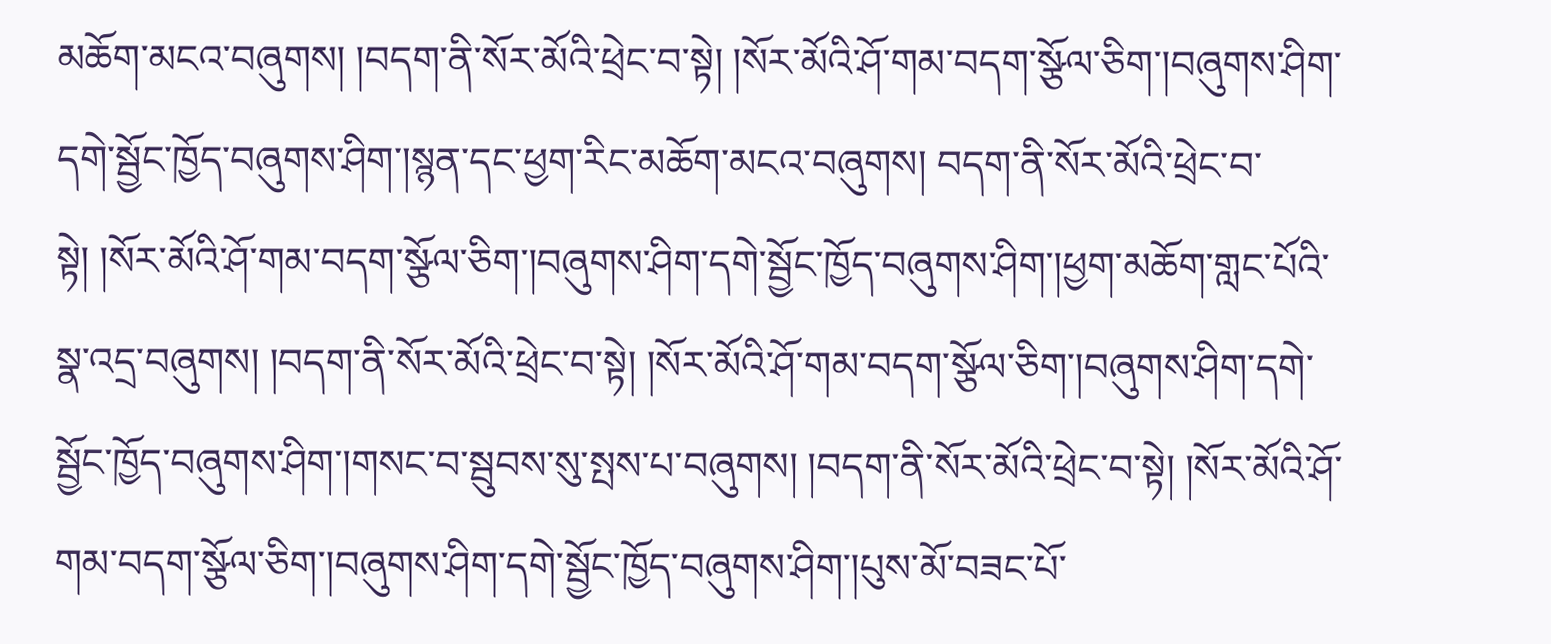མཆོག་མངའ་བཞུགས། །བདག་ནི་སོར་མོའི་ཕྲེང་བ་སྟེ། །སོར་མོའི་ཤོ་གམ་བདག་སྩོལ་ཅིག་།བཞུགས་ཤིག་དགེ་སྦྱོང་ཁྱོད་བཞུགས་ཤིག་།སྙན་དང་ཕྱག་རིང་མཆོག་མངའ་བཞུགས། བདག་ནི་སོར་མོའི་ཕྲེང་བ་སྟེ། །སོར་མོའི་ཤོ་གམ་བདག་སྩོལ་ཅིག་།བཞུགས་ཤིག་དགེ་སྦྱོང་ཁྱོད་བཞུགས་ཤིག་།ཕྱག་མཆོག་གླང་པོའི་སྣ་འདྲ་བཞུགས། །བདག་ནི་སོར་མོའི་ཕྲེང་བ་སྟེ། །སོར་མོའི་ཤོ་གམ་བདག་སྩོལ་ཅིག་།བཞུགས་ཤིག་དགེ་སྦྱོང་ཁྱོད་བཞུགས་ཤིག་།གསང་བ་སྦུབས་སུ་སྤས་པ་བཞུགས། །བདག་ནི་སོར་མོའི་ཕྲེང་བ་སྟེ། །སོར་མོའི་ཤོ་གམ་བདག་སྩོལ་ཅིག་།བཞུགས་ཤིག་དགེ་སྦྱོང་ཁྱོད་བཞུགས་ཤིག་།པུས་མོ་བཟང་པོ་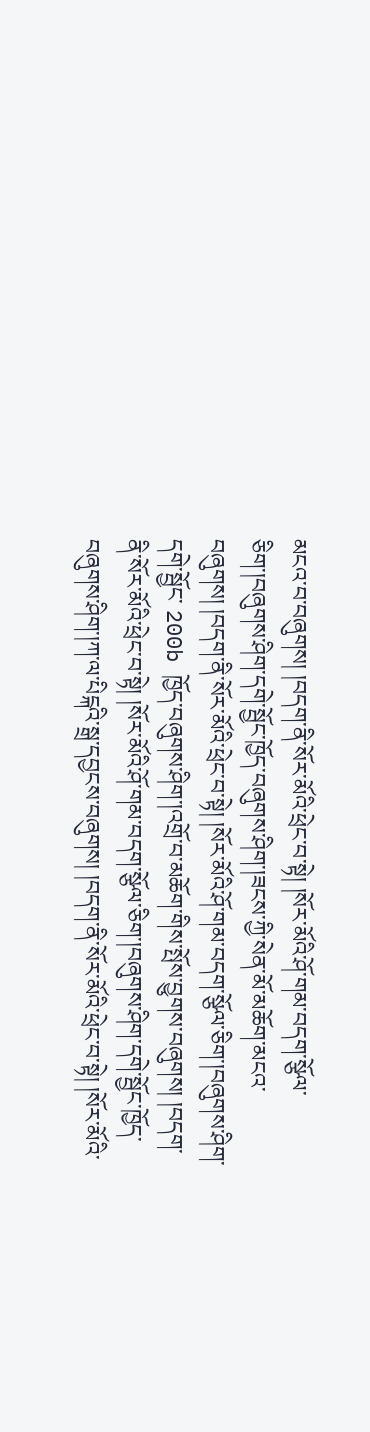མངའ་བ་བཞུགས། །བདག་ནི་སོར་མོའི་ཕྲེང་བ་སྟེ། །སོར་མོའི་ཤོ་གམ་བདག་སྩོལ་ཅིག་།བཞུགས་ཤིག་དགེ་སྦྱོང་ཁྱོད་བཞུགས་ཤིག་།ཟངས་ཀྱི་སེན་མོ་མཆོག་མངའ་བཞུགས། །བདག་ནི་སོར་མོའི་ཕྲེང་བ་སྟེ། །སོར་མོའི་ཤོ་གམ་བདག་སྩོལ་ཅིག་།བཞུགས་ཤིག་དགེ་སྦྱོང་ 200b ཁྱོད་བཞུགས་ཤིག་།འགྲོ་བ་མཆོག་གིས་སྤོས་བྱུགས་བཞུགས། །བདག་ནི་སོར་མོའི་ཕྲེང་བ་སྟེ། །སོར་མོའི་ཤོ་གམ་བདག་སྩོལ་ཅིག་།བཞུགས་ཤིག་དགེ་སྦྱོང་ཁྱོད་བཞུགས་ཤིག་།ཀ་ལ་པིངྐའི་སྒྲ་དབྱངས་བཞུགས། །བདག་ནི་སོར་མོའི་ཕྲེང་བ་སྟེ། །སོར་མོའི་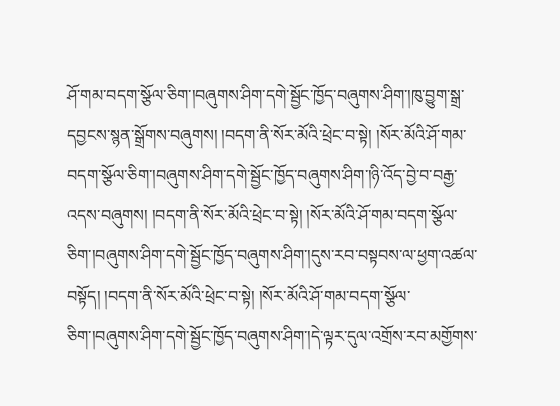ཤོ་གམ་བདག་སྩོལ་ཅིག་།བཞུགས་ཤིག་དགེ་སྦྱོང་ཁྱོད་བཞུགས་ཤིག་།ཁུ་བྱུག་སྒྲ་དབྱངས་སྙན་སྒྲོགས་བཞུགས། །བདག་ནི་སོར་མོའི་ཕྲེང་བ་སྟེ། །སོར་མོའི་ཤོ་གམ་བདག་སྩོལ་ཅིག་།བཞུགས་ཤིག་དགེ་སྦྱོང་ཁྱོད་བཞུགས་ཤིག་།ཉི་འོད་བྱེ་བ་བརྒྱ་འདས་བཞུགས། །བདག་ནི་སོར་མོའི་ཕྲེང་བ་སྟེ། །སོར་མོའི་ཤོ་གམ་བདག་སྩོལ་ཅིག་།བཞུགས་ཤིག་དགེ་སྦྱོང་ཁྱོད་བཞུགས་ཤིག་།དུས་རབ་བསྟབས་ལ་ཕྱག་འཚལ་བསྟོད། །བདག་ནི་སོར་མོའི་ཕྲེང་བ་སྟེ། །སོར་མོའི་ཤོ་གམ་བདག་སྩོལ་ཅིག་།བཞུགས་ཤིག་དགེ་སྦྱོང་ཁྱོད་བཞུགས་ཤིག་།དེ་ལྟར་དུལ་འགྲོས་རབ་མགྱོགས་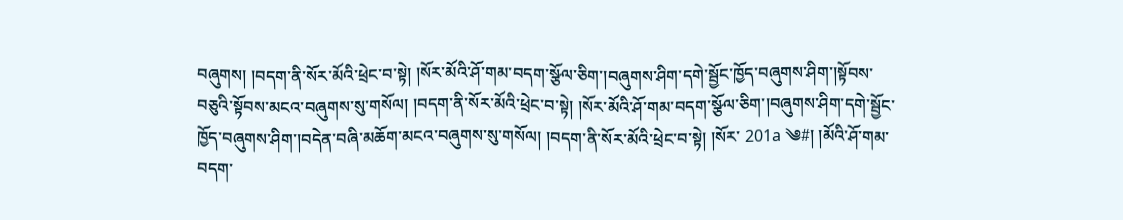བཞུགས། །བདག་ནི་སོར་མོའི་ཕྲེང་བ་སྟེ། །སོར་མོའི་ཤོ་གམ་བདག་སྩོལ་ཅིག་།བཞུགས་ཤིག་དགེ་སྦྱོང་ཁྱོད་བཞུགས་ཤིག་།སྟོབས་བཅུའི་སྟོབས་མངའ་བཞུགས་སུ་གསོལ། །བདག་ནི་སོར་མོའི་ཕྲེང་བ་སྟེ། །སོར་མོའི་ཤོ་གམ་བདག་སྩོལ་ཅིག་།བཞུགས་ཤིག་དགེ་སྦྱོང་ཁྱོད་བཞུགས་ཤིག་།བདེན་བཞི་མཆོག་མངའ་བཞུགས་སུ་གསོལ། །བདག་ནི་སོར་མོའི་ཕྲེང་བ་སྟེ། །སོར་ 201a ༄#། །མོའི་ཤོ་གམ་བདག་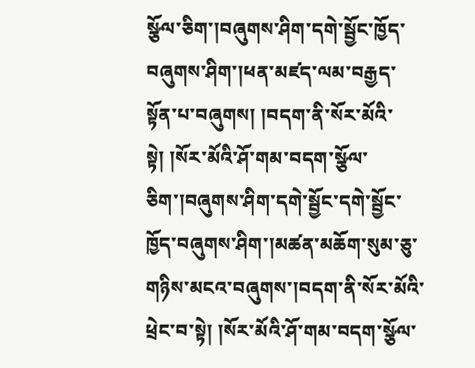སྩོལ་ཅིག་།བཞུགས་ཤིག་དགེ་སྦྱོང་ཁྱོད་བཞུགས་ཤིག་།ཕན་མཛད་ལམ་བརྒྱད་སྟོན་པ་བཞུགས། །བདག་ནི་སོར་མོའི་སྟེ། །སོར་མོའི་ཤོ་གམ་བདག་སྩོལ་ཅིག་།བཞུགས་ཤིག་དགེ་སྦྱོང་དགེ་སྦྱོང་ཁྱོད་བཞུགས་ཤིག་།མཚན་མཆོག་སུམ་ཅུ་གཉིས་མངའ་བཞུགས་།བདག་ནི་སོར་མོའི་ཕྲེང་བ་སྟེ། །སོར་མོའི་ཤོ་གམ་བདག་སྩོལ་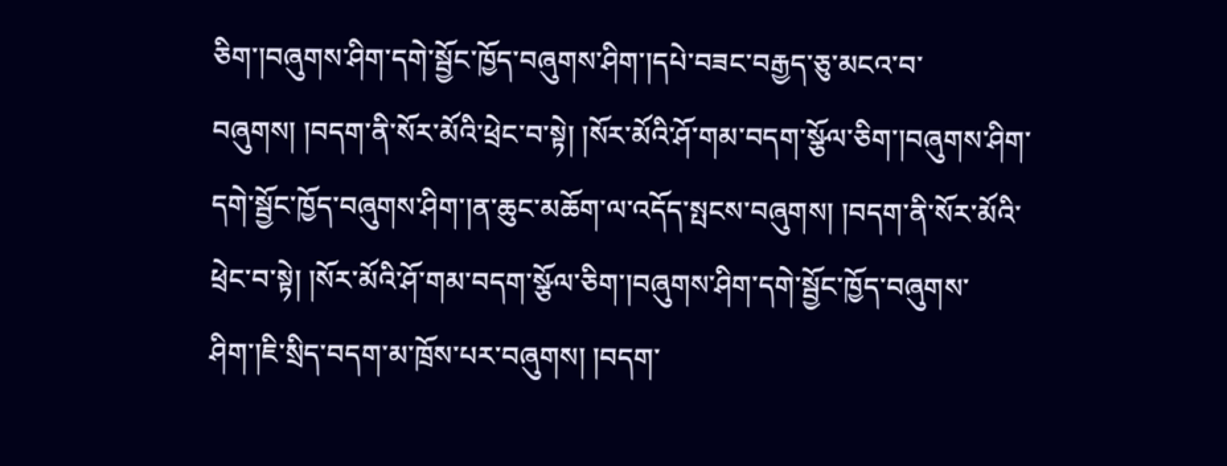ཅིག་།བཞུགས་ཤིག་དགེ་སྦྱོང་ཁྱོད་བཞུགས་ཤིག་།དཔེ་བཟང་བརྒྱད་ཅུ་མངའ་བ་བཞུགས། །བདག་ནི་སོར་མོའི་ཕྲེང་བ་སྟེ། །སོར་མོའི་ཤོ་གམ་བདག་སྩོལ་ཅིག་།བཞུགས་ཤིག་དགེ་སྦྱོང་ཁྱོད་བཞུགས་ཤིག་།ན་ཆུང་མཆོག་ལ་འདོད་སྤངས་བཞུགས། །བདག་ནི་སོར་མོའི་ཕྲེང་བ་སྟེ། །སོར་མོའི་ཤོ་གམ་བདག་སྩོལ་ཅིག་།བཞུགས་ཤིག་དགེ་སྦྱོང་ཁྱོད་བཞུགས་ཤིག་།ཇི་སྲིད་བདག་མ་ཁྲོས་པར་བཞུགས། །བདག་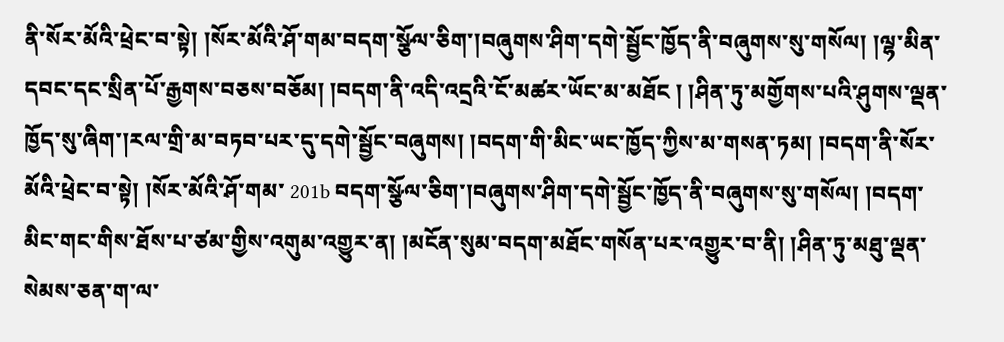ནི་སོར་མོའི་ཕྲེང་བ་སྟེ། །སོར་མོའི་ཤོ་གམ་བདག་སྩོལ་ཅིག་།བཞུགས་ཤིག་དགེ་སྦྱོང་ཁྱོད་ནི་བཞུགས་སུ་གསོལ། །ལྷ་མིན་དབང་དང་སྲིན་པོ་རྒྱགས་བཅས་བཅོམ། །བདག་ནི་འདི་འདྲའི་ངོ་མཚར་ཡོང་མ་མཐོང ། །ཤིན་ཏུ་མགྱོགས་པའི་ཤུགས་ལྡན་ཁྱོད་སུ་ཞིག་།རལ་གྲི་མ་བཏབ་པར་དུ་དགེ་སྦྱོང་བཞུགས། །བདག་གི་མིང་ཡང་ཁྱོད་ཀྱིས་མ་གསན་ཏམ། །བདག་ནི་སོར་མོའི་ཕྲེང་བ་སྟེ། །སོར་མོའི་ཤོ་གམ་ 201b བདག་སྩོལ་ཅིག་།བཞུགས་ཤིག་དགེ་སྦྱོང་ཁྱོད་ནི་བཞུགས་སུ་གསོལ། །བདག་མིང་གང་གིས་ཐོས་པ་ཙམ་གྱིས་འགུམ་འགྱུར་ན། །མངོན་སུམ་བདག་མཐོང་གསོན་པར་འགྱུར་བ་ནི། །ཤིན་ཏུ་མཐུ་ལྡན་སེམས་ཅན་ག་ལ་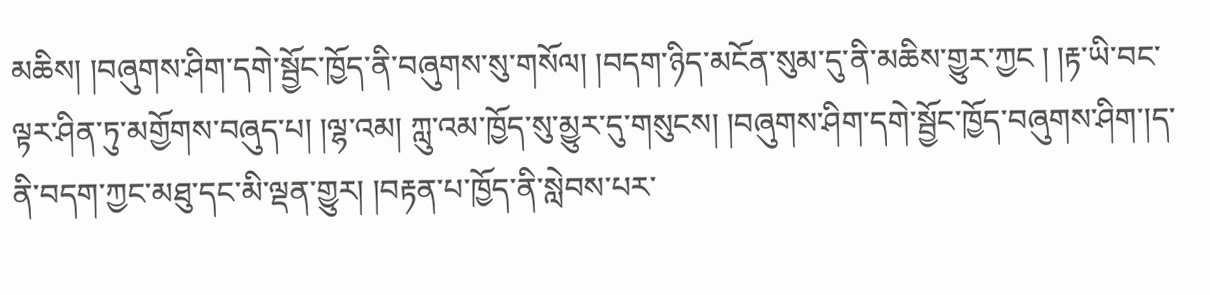མཆིས། །བཞུགས་ཤིག་དགེ་སྦྱོང་ཁྱོད་ནི་བཞུགས་སུ་གསོལ། །བདག་ཉིད་མངོན་སུམ་དུ་ནི་མཆིས་གྱུར་ཀྱང ། །རྟ་ཡི་བང་ལྟར་ཤིན་ཏུ་མགྱོགས་བཞུད་པ། །ལྷ་འམ། ཀླུ་འམ་ཁྱོད་སུ་མྱུར་དུ་གསུངས། །བཞུགས་ཤིག་དགེ་སྦྱོང་ཁྱོད་བཞུགས་ཤིག་།ད་ནི་བདག་ཀྱང་མཐུ་དང་མི་ལྡན་གྱུར། །བརྟན་པ་ཁྱོད་ནི་སླེབས་པར་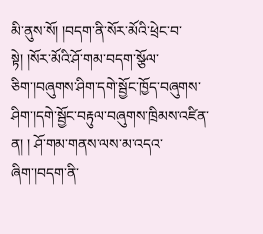མི་ནུས་སོ། །བདག་ནི་སོར་མོའི་ཕྲེང་བ་སྟེ། །སོར་མོའི་ཤོ་གམ་བདག་སྩོལ་ཅིག་།བཞུགས་ཤིག་དགེ་སྦྱོང་ཁྱོད་བཞུགས་ཤིག་།དགེ་སྦྱོང་བརྟུལ་བཞུགས་ཁྲིམས་འཛིན་ན། ། ཤོ་གམ་གནས་ལས་མ་འདའ་ཞིག་།བདག་ནི་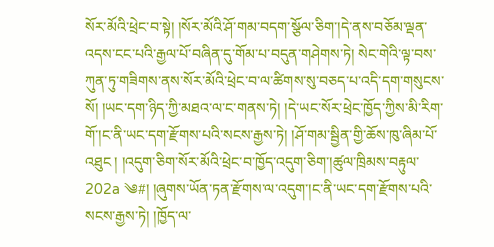སོར་མོའི་ཕྲེང་བ་སྟེ། །སོར་མོའི་ཤོ་གམ་བདག་སྩོལ་ཅིག་།དེ་ནས་བཅོམ་ལྡན་འདས་ངང་པའི་རྒྱལ་པོ་བཞིན་དུ་གོམ་པ་བདུན་གཤེགས་ཏེ། སེང་གེའི་ལྟ་བས་ཀུན་ཏུ་གཟིགས་ནས་སོར་མོའི་ཕྲེང་བ་ལ་ཚིགས་སུ་བཅད་པ་འདི་དག་གསུངས་སོ། །ཡང་དག་ཉིད་ཀྱི་མཐའ་ལ་ང་གནས་ཏེ། །དེ་ཡང་སོར་ཕྲེང་ཁྱོད་ཀྱིས་མི་རིག་གོ་།ང་ནི་ཡང་དག་རྫོགས་པའི་སངས་རྒྱས་ཏེ། །ཤོ་གམ་སྦྱིན་གྱི་ཆོས་ཁུ་ཞིམ་པོ་འཐུང ། །འདུག་ཅིག་སོར་མོའི་ཕྲེང་བ་ཁྱོད་འདུག་ཅིག་།ཚུལ་ཁྲིམས་བརྟུལ་ 202a ༄#། །ཞུགས་ཡོན་ཏན་རྫོགས་ལ་འདུག་།ང་ནི་ཡང་དག་རྫོགས་པའི་སངས་རྒྱས་ཏེ། །ཁྱོད་ལ་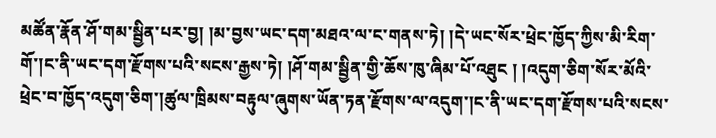མཚོན་རྣོན་ཤོ་གམ་སྦྱིན་པར་བྱ། །མ་བྱས་ཡང་དག་མཐའ་ལ་ང་གནས་ཏེ། །དེ་ཡང་སོར་ཕྲེང་ཁྱོད་ཀྱིས་མི་རིག་གོ་།ང་ནི་ཡང་དག་རྫོགས་པའི་སངས་རྒྱས་ཏེ། །ཤོ་གམ་སྦྱིན་གྱི་ཆོས་ཁུ་ཞིམ་པོ་འཐུང ། །འདུག་ཅིག་སོར་མོའི་ཕྲེང་བ་ཁྱོད་འདུག་ཅིག་།ཚུལ་ཁྲིམས་བརྟུལ་ཞུགས་ཡོན་ཏན་རྫོགས་ལ་འདུག་།ང་ནི་ཡང་དག་རྫོགས་པའི་སངས་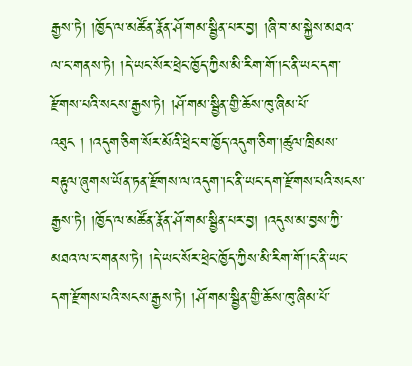རྒྱས་ཏེ། །ཁྱོད་ལ་མཚོན་རྣོན་ཤོ་གམ་སྦྱིན་པར་བྱ། །ཞི་བ་མ་སྐྱེས་མཐའ་ལ་ང་གནས་ཏེ། །དེ་ཡང་སོར་ཕྲེང་ཁྱོད་ཀྱིས་མི་རིག་གོ་།ང་ནི་ཡང་དག་རྫོགས་པའི་སངས་རྒྱས་ཏེ། །ཤོ་གམ་སྦྱིན་གྱི་ཆོས་ཁུ་ཞིམ་པོ་འཐུང ། །འདུག་ཅིག་སོར་མོའི་ཕྲེང་བ་ཁྱོད་འདུག་ཅིག་།ཚུལ་ཁྲིམས་བརྟུལ་ཞུགས་ཡོན་ཏན་རྫོགས་ལ་འདུག་།ང་ནི་ཡང་དག་རྫོགས་པའི་སངས་རྒྱས་ཏེ། །ཁྱོད་ལ་མཚོན་རྣོན་ཤོ་གམ་སྦྱིན་པར་བྱ། །འདུས་མ་བྱས་ཀྱི་མཐའ་ལ་ང་གནས་ཏེ། །དེ་ཡང་སོར་ཕྲེང་ཁྱོད་ཀྱིས་མི་རིག་གོ་།ང་ནི་ཡང་དག་རྫོགས་པའི་སངས་རྒྱས་ཏེ། །ཤོ་གམ་སྦྱིན་གྱི་ཆོས་ཁུ་ཞིམ་པོ་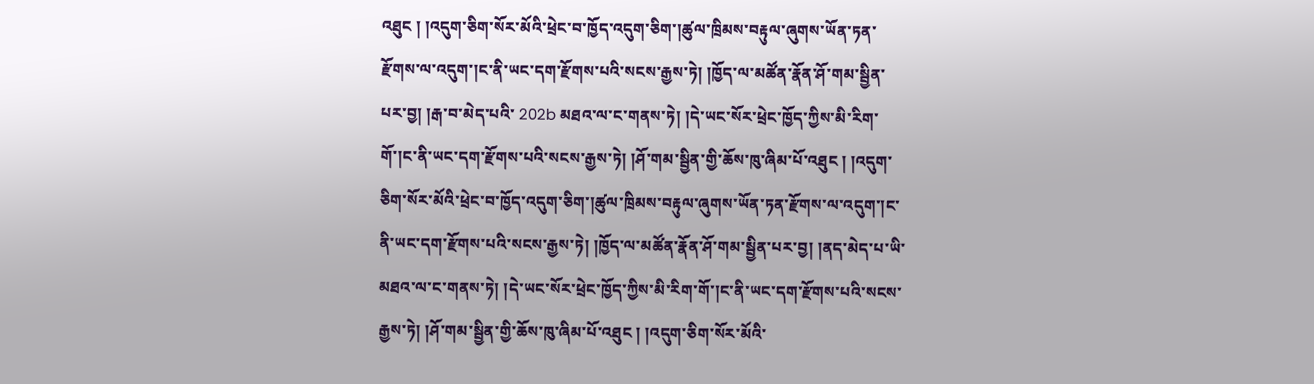འཐུང ། །འདུག་ཅིག་སོར་མོའི་ཕྲེང་བ་ཁྱོད་འདུག་ཅིག་།ཚུལ་ཁྲིམས་བརྟུལ་ཞུགས་ཡོན་ཏན་རྫོགས་ལ་འདུག་།ང་ནི་ཡང་དག་རྫོགས་པའི་སངས་རྒྱས་ཏེ། །ཁྱོད་ལ་མཚོན་རྣོན་ཤོ་གམ་སྦྱིན་པར་བྱ། །རྒ་བ་མེད་པའི་ 202b མཐའ་ལ་ང་གནས་ཏེ། །དེ་ཡང་སོར་ཕྲེང་ཁྱོད་ཀྱིས་མི་རིག་གོ་།ང་ནི་ཡང་དག་རྫོགས་པའི་སངས་རྒྱས་ཏེ། །ཤོ་གམ་སྦྱིན་གྱི་ཆོས་ཁུ་ཞིམ་པོ་འཐུང ། །འདུག་ཅིག་སོར་མོའི་ཕྲེང་བ་ཁྱོད་འདུག་ཅིག་།ཚུལ་ཁྲིམས་བརྟུལ་ཞུགས་ཡོན་ཏན་རྫོགས་ལ་འདུག་།ང་ནི་ཡང་དག་རྫོགས་པའི་སངས་རྒྱས་ཏེ། །ཁྱོད་ལ་མཚོན་རྣོན་ཤོ་གམ་སྦྱིན་པར་བྱ། །ནད་མེད་པ་ཡི་མཐའ་ལ་ང་གནས་ཏེ། །དེ་ཡང་སོར་ཕྲེང་ཁྱོད་ཀྱིས་མི་རིག་གོ་།ང་ནི་ཡང་དག་རྫོགས་པའི་སངས་རྒྱས་ཏེ། །ཤོ་གམ་སྦྱིན་གྱི་ཆོས་ཁུ་ཞིམ་པོ་འཐུང ། །འདུག་ཅིག་སོར་མོའི་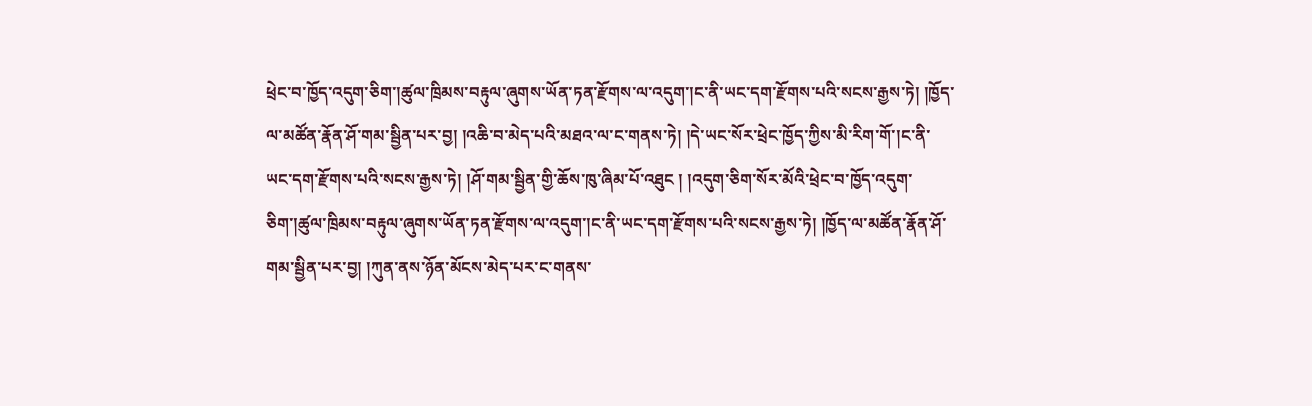ཕྲེང་བ་ཁྱོད་འདུག་ཅིག་།ཚུལ་ཁྲིམས་བརྟུལ་ཞུགས་ཡོན་ཏན་རྫོགས་ལ་འདུག་།ང་ནི་ཡང་དག་རྫོགས་པའི་སངས་རྒྱས་ཏེ། །ཁྱོད་ལ་མཚོན་རྣོན་ཤོ་གམ་སྦྱིན་པར་བྱ། །འཆི་བ་མེད་པའི་མཐའ་ལ་ང་གནས་ཏེ། །དེ་ཡང་སོར་ཕྲེང་ཁྱོད་ཀྱིས་མི་རིག་གོ་།ང་ནི་ཡང་དག་རྫོགས་པའི་སངས་རྒྱས་ཏེ། །ཤོ་གམ་སྦྱིན་གྱི་ཆོས་ཁུ་ཞིམ་པོ་འཐུང ། །འདུག་ཅིག་སོར་མོའི་ཕྲེང་བ་ཁྱོད་འདུག་ཅིག་།ཚུལ་ཁྲིམས་བརྟུལ་ཞུགས་ཡོན་ཏན་རྫོགས་ལ་འདུག་།ང་ནི་ཡང་དག་རྫོགས་པའི་སངས་རྒྱས་ཏེ། །ཁྱོད་ལ་མཚོན་རྣོན་ཤོ་གམ་སྦྱིན་པར་བྱ། །ཀུན་ནས་ཉོན་མོངས་མེད་པར་ང་གནས་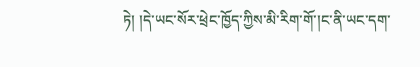ཏེ། །དེ་ཡང་སོར་ཕྲེང་ཁྱོད་ཀྱིས་མི་རིག་གོ་།ང་ནི་ཡང་དག་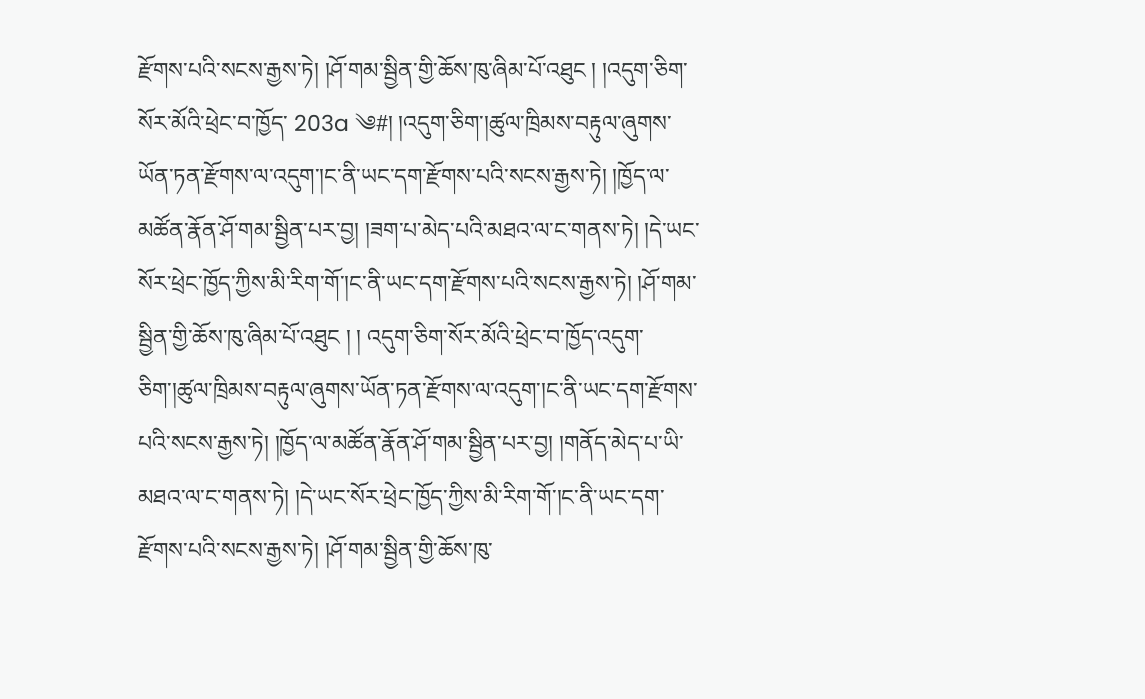རྫོགས་པའི་སངས་རྒྱས་ཏེ། །ཤོ་གམ་སྦྱིན་གྱི་ཆོས་ཁུ་ཞིམ་པོ་འཐུང ། །འདུག་ཅིག་སོར་མོའི་ཕྲེང་བ་ཁྱོད་ 203a ༄#། །འདུག་ཅིག་།ཚུལ་ཁྲིམས་བརྟུལ་ཞུགས་ཡོན་ཏན་རྫོགས་ལ་འདུག་།ང་ནི་ཡང་དག་རྫོགས་པའི་སངས་རྒྱས་ཏེ། །ཁྱོད་ལ་མཚོན་རྣོན་ཤོ་གམ་སྦྱིན་པར་བྱ། །ཟག་པ་མེད་པའི་མཐའ་ལ་ང་གནས་ཏེ། །དེ་ཡང་སོར་ཕྲེང་ཁྱོད་ཀྱིས་མི་རིག་གོ་།ང་ནི་ཡང་དག་རྫོགས་པའི་སངས་རྒྱས་ཏེ། །ཤོ་གམ་སྦྱིན་གྱི་ཆོས་ཁུ་ཞིམ་པོ་འཐུང ། ། འདུག་ཅིག་སོར་མོའི་ཕྲེང་བ་ཁྱོད་འདུག་ཅིག་།ཚུལ་ཁྲིམས་བརྟུལ་ཞུགས་ཡོན་ཏན་རྫོགས་ལ་འདུག་།ང་ནི་ཡང་དག་རྫོགས་པའི་སངས་རྒྱས་ཏེ། །ཁྱོད་ལ་མཚོན་རྣོན་ཤོ་གམ་སྦྱིན་པར་བྱ། །གནོད་མེད་པ་ཡི་མཐའ་ལ་ང་གནས་ཏེ། །དེ་ཡང་སོར་ཕྲེང་ཁྱོད་ཀྱིས་མི་རིག་གོ་།ང་ནི་ཡང་དག་རྫོགས་པའི་སངས་རྒྱས་ཏེ། །ཤོ་གམ་སྦྱིན་གྱི་ཆོས་ཁུ་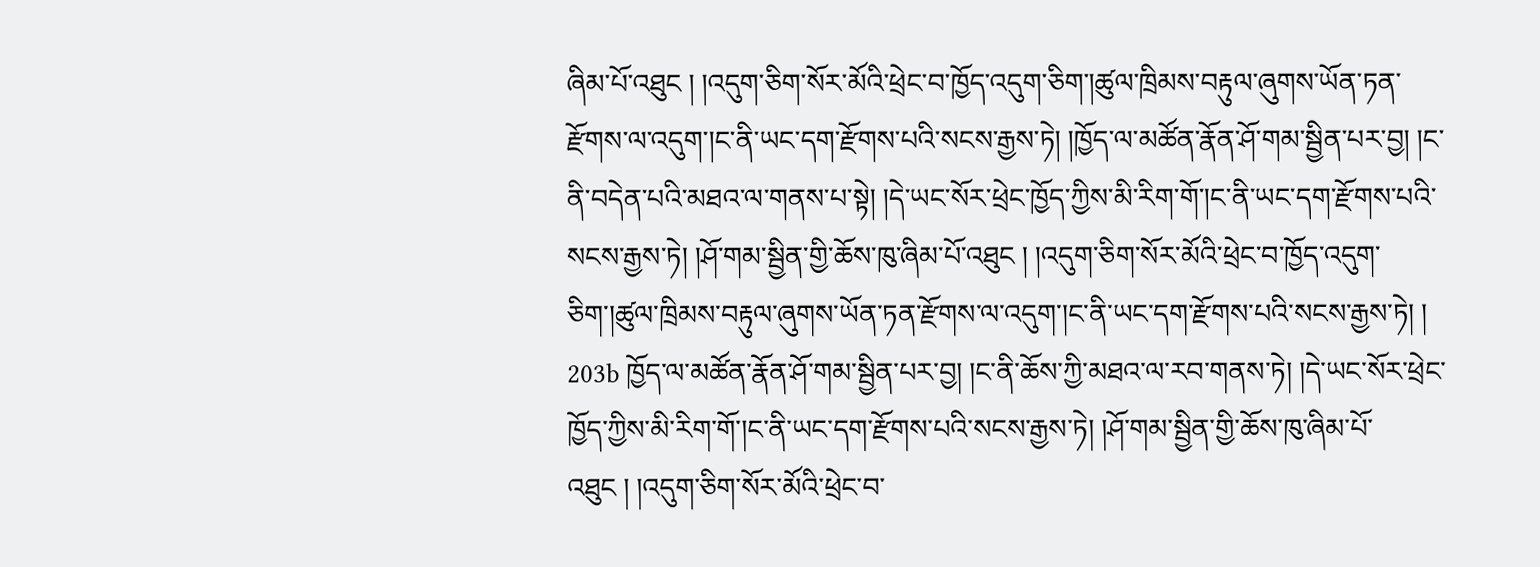ཞིམ་པོ་འཐུང ། །འདུག་ཅིག་སོར་མོའི་ཕྲེང་བ་ཁྱོད་འདུག་ཅིག་།ཚུལ་ཁྲིམས་བརྟུལ་ཞུགས་ཡོན་ཏན་རྫོགས་ལ་འདུག་།ང་ནི་ཡང་དག་རྫོགས་པའི་སངས་རྒྱས་ཏེ། །ཁྱོད་ལ་མཚོན་རྣོན་ཤོ་གམ་སྦྱིན་པར་བྱ། །ང་ནི་བདེན་པའི་མཐའ་ལ་གནས་པ་སྟེ། །དེ་ཡང་སོར་ཕྲེང་ཁྱོད་ཀྱིས་མི་རིག་གོ་།ང་ནི་ཡང་དག་རྫོགས་པའི་སངས་རྒྱས་ཏེ། །ཤོ་གམ་སྦྱིན་གྱི་ཆོས་ཁུ་ཞིམ་པོ་འཐུང ། །འདུག་ཅིག་སོར་མོའི་ཕྲེང་བ་ཁྱོད་འདུག་ཅིག་།ཚུལ་ཁྲིམས་བརྟུལ་ཞུགས་ཡོན་ཏན་རྫོགས་ལ་འདུག་།ང་ནི་ཡང་དག་རྫོགས་པའི་སངས་རྒྱས་ཏེ། ། 203b ཁྱོད་ལ་མཚོན་རྣོན་ཤོ་གམ་སྦྱིན་པར་བྱ། །ང་ནི་ཆོས་ཀྱི་མཐའ་ལ་རབ་གནས་ཏེ། །དེ་ཡང་སོར་ཕྲེང་ཁྱོད་ཀྱིས་མི་རིག་གོ་།ང་ནི་ཡང་དག་རྫོགས་པའི་སངས་རྒྱས་ཏེ། །ཤོ་གམ་སྦྱིན་གྱི་ཆོས་ཁུ་ཞིམ་པོ་འཐུང ། །འདུག་ཅིག་སོར་མོའི་ཕྲེང་བ་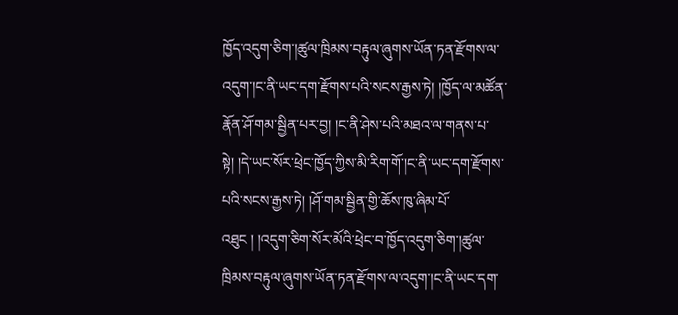ཁྱོད་འདུག་ཅིག་།ཚུལ་ཁྲིམས་བརྟུལ་ཞུགས་ཡོན་ཏན་རྫོགས་ལ་འདུག་།ང་ནི་ཡང་དག་རྫོགས་པའི་སངས་རྒྱས་ཏེ། །ཁྱོད་ལ་མཚོན་རྣོན་ཤོ་གམ་སྦྱིན་པར་བྱ། །ང་ནི་ཤེས་པའི་མཐའ་ལ་གནས་པ་སྟེ། །དེ་ཡང་སོར་ཕྲེང་ཁྱོད་ཀྱིས་མི་རིག་གོ་།ང་ནི་ཡང་དག་རྫོགས་པའི་སངས་རྒྱས་ཏེ། །ཤོ་གམ་སྦྱིན་གྱི་ཆོས་ཁུ་ཞིམ་པོ་འཐུང ། །འདུག་ཅིག་སོར་མོའི་ཕྲེང་བ་ཁྱོད་འདུག་ཅིག་།ཚུལ་ཁྲིམས་བརྟུལ་ཞུགས་ཡོན་ཏན་རྫོགས་ལ་འདུག་།ང་ནི་ཡང་དག་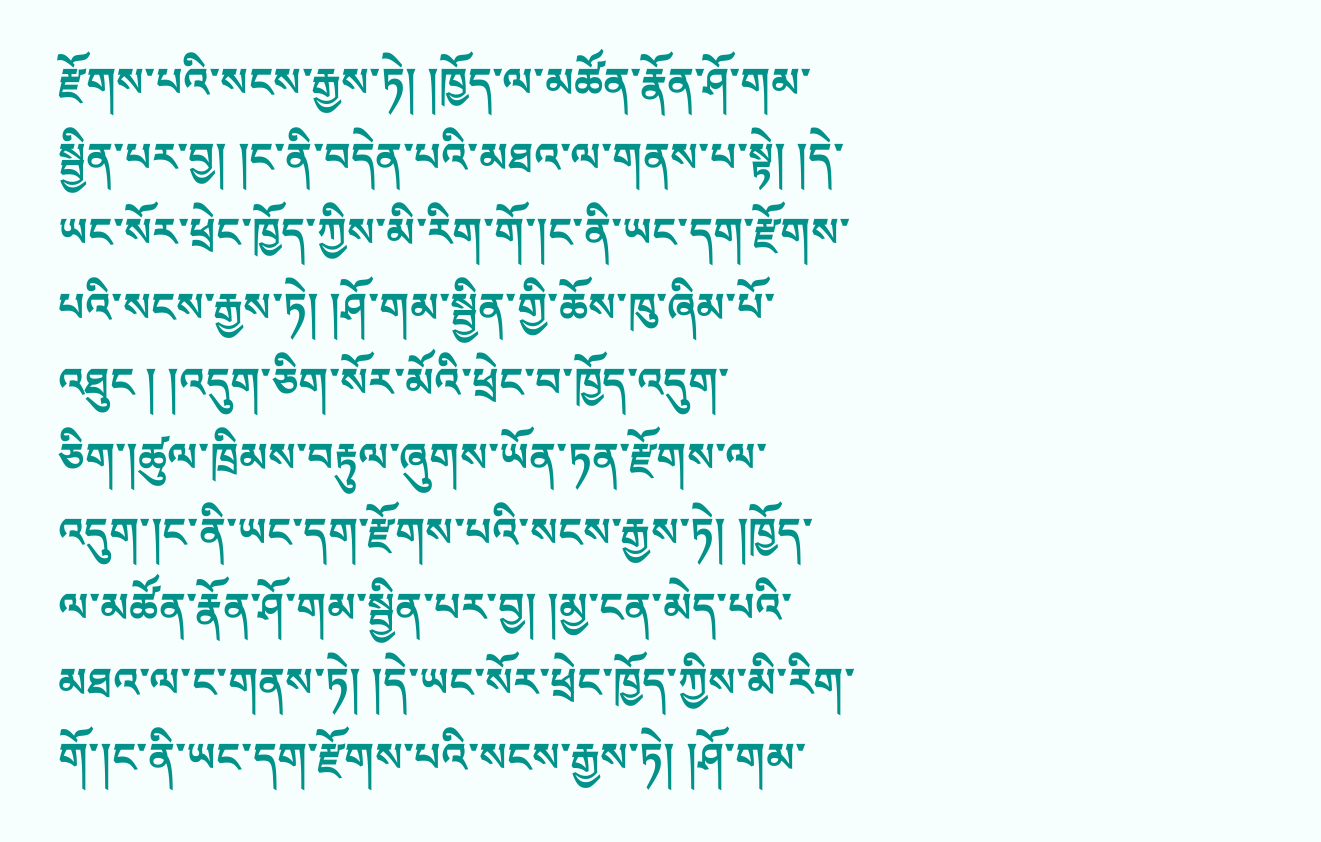རྫོགས་པའི་སངས་རྒྱས་ཏེ། །ཁྱོད་ལ་མཚོན་རྣོན་ཤོ་གམ་སྦྱིན་པར་བྱ། །ང་ནི་བདེན་པའི་མཐའ་ལ་གནས་པ་སྟེ། །དེ་ཡང་སོར་ཕྲེང་ཁྱོད་ཀྱིས་མི་རིག་གོ་།ང་ནི་ཡང་དག་རྫོགས་པའི་སངས་རྒྱས་ཏེ། །ཤོ་གམ་སྦྱིན་གྱི་ཆོས་ཁུ་ཞིམ་པོ་འཐུང ། །འདུག་ཅིག་སོར་མོའི་ཕྲེང་བ་ཁྱོད་འདུག་ཅིག་།ཚུལ་ཁྲིམས་བརྟུལ་ཞུགས་ཡོན་ཏན་རྫོགས་ལ་འདུག་།ང་ནི་ཡང་དག་རྫོགས་པའི་སངས་རྒྱས་ཏེ། །ཁྱོད་ལ་མཚོན་རྣོན་ཤོ་གམ་སྦྱིན་པར་བྱ། །མྱ་ངན་མེད་པའི་མཐའ་ལ་ང་གནས་ཏེ། །དེ་ཡང་སོར་ཕྲེང་ཁྱོད་ཀྱིས་མི་རིག་གོ་།ང་ནི་ཡང་དག་རྫོགས་པའི་སངས་རྒྱས་ཏེ། །ཤོ་གམ་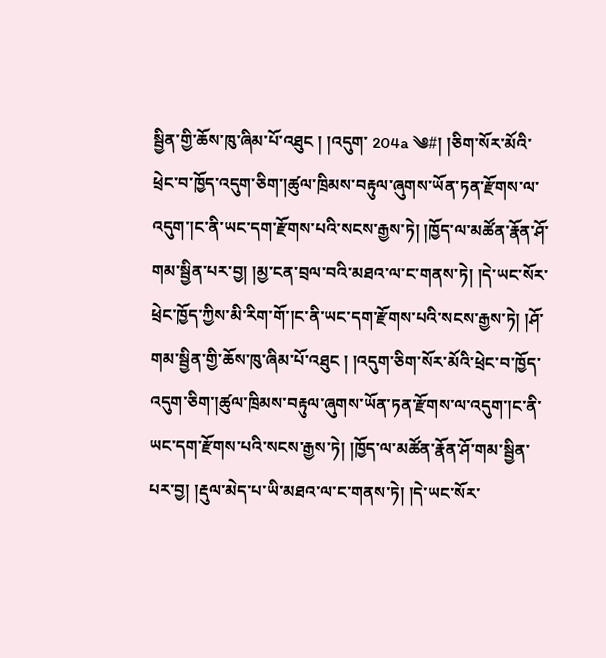སྦྱིན་གྱི་ཆོས་ཁུ་ཞིམ་པོ་འཐུང ། །འདུག་ 204a ༄#། །ཅིག་སོར་མོའི་ཕྲེང་བ་ཁྱོད་འདུག་ཅིག་།ཚུལ་ཁྲིམས་བརྟུལ་ཞུགས་ཡོན་ཏན་རྫོགས་ལ་འདུག་།ང་ནི་ཡང་དག་རྫོགས་པའི་སངས་རྒྱས་ཏེ། །ཁྱོད་ལ་མཚོན་རྣོན་ཤོ་གམ་སྦྱིན་པར་བྱ། །མྱ་ངན་བྲལ་བའི་མཐའ་ལ་ང་གནས་ཏེ། །དེ་ཡང་སོར་ཕྲེང་ཁྱོད་ཀྱིས་མི་རིག་གོ་།ང་ནི་ཡང་དག་རྫོགས་པའི་སངས་རྒྱས་ཏེ། །ཤོ་གམ་སྦྱིན་གྱི་ཆོས་ཁུ་ཞིམ་པོ་འཐུང ། །འདུག་ཅིག་སོར་མོའི་ཕྲེང་བ་ཁྱོད་འདུག་ཅིག་།ཚུལ་ཁྲིམས་བརྟུལ་ཞུགས་ཡོན་ཏན་རྫོགས་ལ་འདུག་།ང་ནི་ཡང་དག་རྫོགས་པའི་སངས་རྒྱས་ཏེ། །ཁྱོད་ལ་མཚོན་རྣོན་ཤོ་གམ་སྦྱིན་པར་བྱ། །རྡུལ་མེད་པ་ཡི་མཐའ་ལ་ང་གནས་ཏེ། །དེ་ཡང་སོར་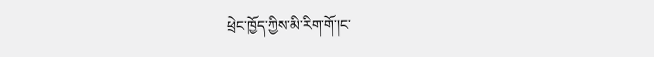ཕྲེང་ཁྱོད་ཀྱིས་མི་རིག་གོ་།ང་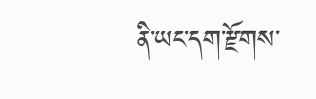ནི་ཡང་དག་རྫོགས་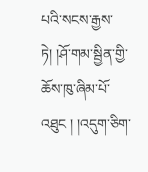པའི་སངས་རྒྱས་ཏེ། །ཤོ་གམ་སྦྱིན་གྱི་ཆོས་ཁུ་ཞིམ་པོ་འཐུང ། །འདུག་ཅིག་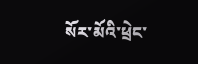སོར་མོའི་ཕྲེང་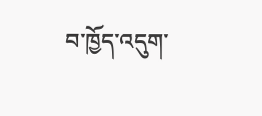བ་ཁྱོད་འདུག་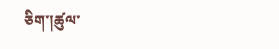ཅིག་།ཚུལ་